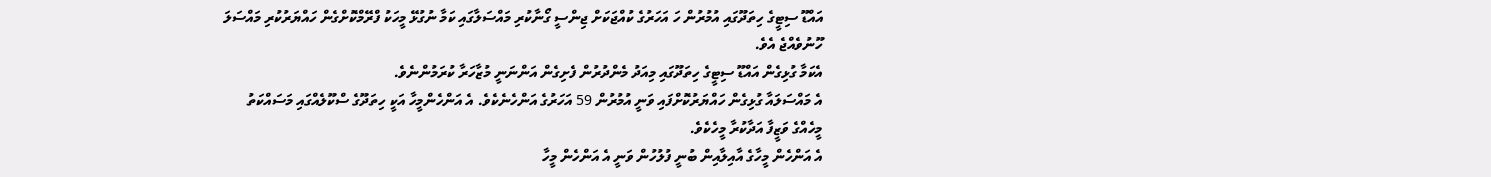އައްޑޫ ސިޓީގެ ހިތަދޫގައި އުމުރުން ހަ އަހަރުގެ ކުއްޖަކަށް ޖިންސީ ގޯނާކުރި މައްސަލާގައި ކަމާ ނުގުޅޭ މީހަކު ފްރޭމްކޮށްގެން ހައްޔަރުކުރި މައްސަލަ ހޫނުވެއްޖެ އެވެ.
އެކަމާ ގުޅިގެން އައްޑޫ ސިޓީގެ ހިތަދޫގައި މިއަދު މެންދުރުން ފެށިގެން އަންނަނީ މުޒާހަރާ ކުރަމުންނެވެ.
އެ މައްސަލައާ ގުޅިގެން ހައްޔަރުކޮށްފައި ވަނީ އުމުރުން 59 އަހަރުގެ އަންހެނެކެވެ. އެ އަންހެންމީހާ އަކީ ހިތަދޫގެ ސްކޫލެއްގައި މަސައްކަތު މީހެއްގެ ވަޒީފާ އަދާކުރާ މީހެކެވެ.
އެ އަންހެން މީހާގެ އާއިލާއިން ބުނީ ފުލުހުން ވަނީ އެ އަންހެން މީހާ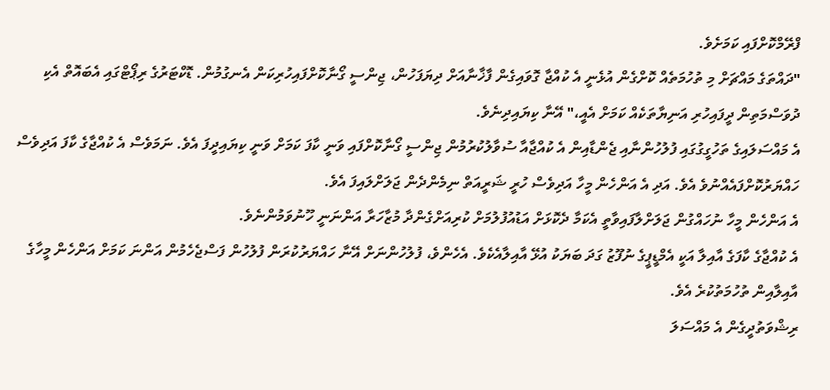ފްރޭމްކޮށްފައި ކަމަށެވެ.
"ދައްތަގެ މައްޗަށް މި ތުހުމަތެއް ކޮށްގެން އުޅެނީ އެ ކުއްޖާ ގޮވައިގެން ފާޚާނާއަށް ދިޔަފަހުން، ޖިންސީ ގޯނާކޮށްފައިހުރިކަން އެނގުމުން. ޑޮކްޓަރުގެ ރިޕޯޓްގައި އެބައޮތް އެކި ދުވަސްމަތިން ދީފައިހުރި އަނިޔާތަކެއް ކަމަށް އެއީ،" އޭނާ ކިޔައިދިނެވެ.
އެ މައްސަލައިގެ ތަހުގީގުގައި ފުލުހުންނާއި ޖެންޑާއިން އެ ކުއްޖާއާ ސުވާލުކުރުމުން ޖިންސީ ގޯނާކޮށްފައި ވަނީ ކާފަ ކަމަށް ވަނީ ކިޔައިދީފަ އެވެ. ނަމަވެސް އެ ކުއްޖާގެ ކާފަ އަދިވެސް ހައްޔަރުކޮށްފައެއްނުވެ އެވެ. އަދި އެ އަންހެން މީހާ އަދިވެސް ހުރީ ޝަރީއަތް ނިމެންދެން ޖަލަށްލައިފަ އެވެ.
އެ އަންހެން މީހާ ނުހައްގުން ޖަލަށްލާފައިވާތީ އެކަމާ ދެކޮޅަށް އަޑުއުފުލުމަށް ކުރިއަށްގެންދާ މުޒާހަރާ އަންނަނީ ހޫނުވަމުންނެވެ.
އެ ކުއްޖާގެ ކާފަގެ އާއިލާ އަކީ އެމްޑީޕީގެ ނުފޫޒު ގަދަ ބަޔަކު އުޅޭ އާއިލާއެކެވެ. އެހެންވެ، ފުލުހުންނަށް އޭނާ ހައްޔަރުކުރަން ފުލުހުން ފަސްޖެހެމުން އަންނަ ކަމަށް އަންހެން މީހާގެ އާއިލާއިން ތުހުމަތުކުރެ އެވެ.
ރިޝްވަތުދީގެން އެ މައްސަލަ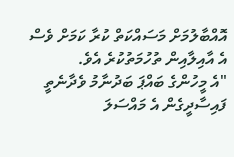އޮއްބާލުމަށް މަސައްކަތް ކުރާ ކަމަށް ވެސް އެ އާއިލާއިން ތުހުމަތުކުރެ އެވެ.
"އެ މީހުންގެ ބައްޕަ ބަދުނާމު ވެދާނެތީ ފައިސާދީގެން އެ މައްސަލަ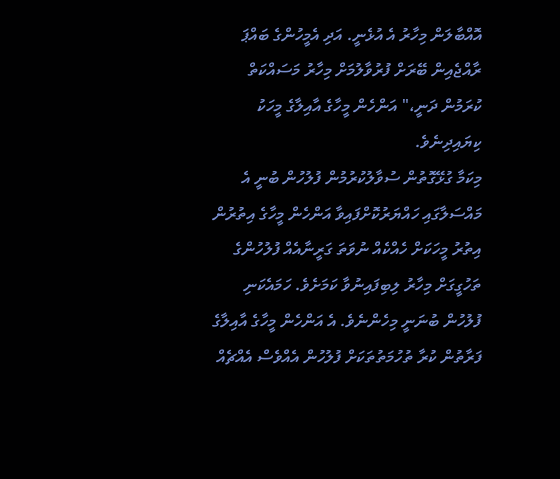އޮއްބާލަން މިހާރު އެ އުޅެނީ. އަދި އެމީހުންގެ ބައްޕަ ރާއްޖެއިން ބޭރަށް ފުރުވާލުމަށް މިހާރު މަސައްކަތް ކުރަމުން ދަނީ،" އަންހެން މީހާގެ އާއިލާގެ މީހަކު ކިޔައިދިނެވެ.
މިކަމާ ގުޅޭގޮތުން ސުވާލުކުރުމުން ފުލުހުން ބުނީ އެ މައްސަލާގައި ހައްޔަރުކޮށްފައިވާ އަންހެން މީހާގެ އިތުރުން އިތުރު މީހަކަށް ހެއްކެއް ނުވަތަ ގަރީނާއެއް ފުލުހުންގެ ތަހުގީގަށް މިހާރު ލިބިފައިނުވާ ކަމަށެވެ. ހަމައެކަނި ފުލުހުން ބުނަނީ މިހެންނެވެ. އެ އަންހެން މީހާގެ އާއިލާގެ ފަރާތުން ކުރާ ތުހުމަތުތަކަށް ފުލުހުން އެއްވެސް އެއްޗެއް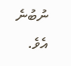ނުބުނެ އެވެ.